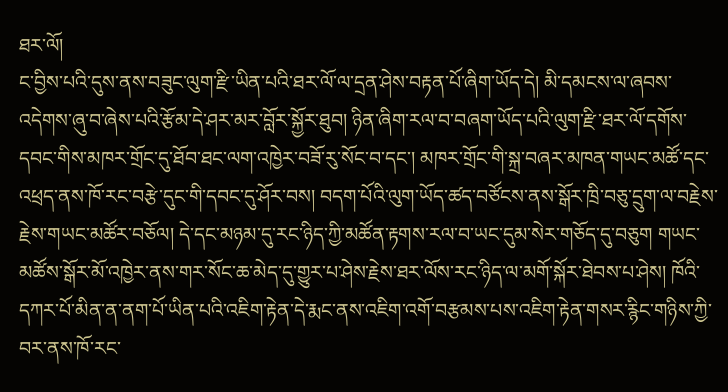ཐར་ལོ།
ང་བྱིས་པའི་དུས་ནས་བཟུང་ལུག་རྫི་ཡིན་པའི་ཐར་ལོ་ལ་དྲན་ཤེས་བརྟན་པོ་ཞིག་ཡོད་དེ། མི་དམངས་ལ་ཞབས་འདེགས་ཞུ་བ་ཞེས་པའི་རྩོམ་དེ་ཤར་མར་བློར་སྐྱོར་ཐུབ། ཉིན་ཞིག་རལ་བ་བཞག་ཡོད་པའི་ལུག་རྫི་ཐར་ལོ་དགོས་དབང་གིས་མཁར་གྲོང་དུ་ཐོབ་ཐང་ལག་འཁྱེར་བཟོ་རུ་སོང་བ་དང་། མཁར་གྲོང་གི་སྐྲ་བཞར་མཁན་གཡང་མཚོ་དང་འཕྲད་ནས་ཁོ་རང་བརྩེ་དུང་གི་དབང་དུ་ཤོར་བས། བདག་པོའི་ལུག་ཡོད་ཚད་བཙོངས་ནས་སྒོར་ཁྲི་བཅུ་དྲུག་ལ་བརྗེས་རྗེས་གཡང་མཚོར་བཅོལ། དེ་དང་མཉམ་དུ་རང་ཉིད་ཀྱི་མཚོན་རྟགས་རལ་བ་ཡང་དུམ་སེར་གཅོད་དུ་བཅུག གཡང་མཚོས་སྒོར་མོ་འཁྱེར་ནས་གར་སོང་ཆ་མེད་དུ་གྱུར་པ་ཤེས་རྗེས་ཐར་ལོས་རང་ཉིད་ལ་མགོ་སྐོར་ཐེབས་པ་ཤེས། ཁོའི་དཀར་པོ་མིན་ན་ནག་པོ་ཡིན་པའི་འཇིག་རྟེན་དེ་རྨང་ནས་འཇིག་འགོ་བརྩམས་པས་འཇིག་རྟེན་གསར་རྙིང་གཉིས་ཀྱི་བར་ནས་ཁོ་རང་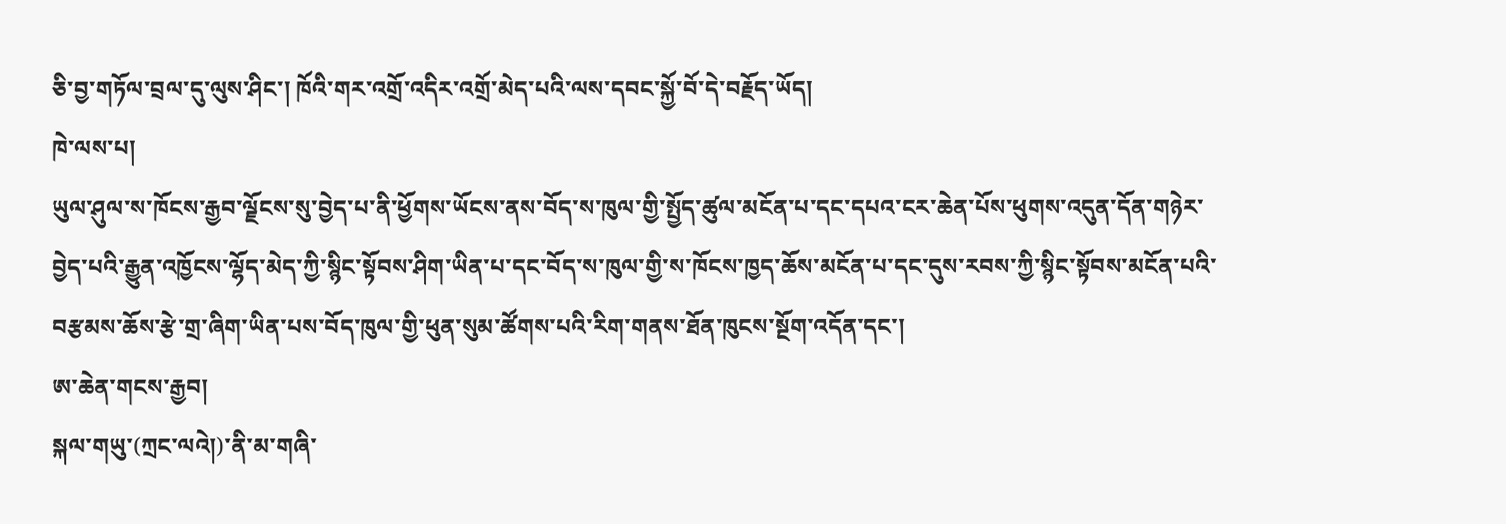ཅི་བྱ་གཏོལ་བྲལ་དུ་ལུས་ཤིང་། ཁོའི་གར་འགྲོ་འདིར་འགྲོ་མེད་པའི་ལས་དབང་སྐྱོ་བོ་དེ་བརྗོད་ཡོད།
ཁེ་ལས་པ།
ཡུལ་ཤུལ་ས་ཁོངས་རྒྱབ་ལྗོངས་སུ་བྱེད་པ་ནི་ཕྱོགས་ཡོངས་ནས་བོད་ས་ཁུལ་གྱི་སྤྱོད་ཚུལ་མངོན་པ་དང་དཔའ་ངར་ཆེན་པོས་ཕུགས་འདུན་དོན་གཉེར་བྱེད་པའི་རྒྱུན་འཁྱོངས་ལྷོད་མེད་ཀྱི་སྙིང་སྟོབས་ཤིག་ཡིན་པ་དང་བོད་ས་ཁུལ་གྱི་ས་ཁོངས་ཁྱད་ཆོས་མངོན་པ་དང་དུས་རབས་ཀྱི་སྙིང་སྟོབས་མངོན་པའི་བརྩམས་ཆོས་རྩེ་གྲ་ཞིག་ཡིན་པས་བོད་ཁུལ་གྱི་ཕུན་སུམ་ཚོགས་པའི་རིག་གནས་ཐོན་ཁུངས་སྔོག་འདོན་དང་།
ཨ་ཆེན་གངས་རྒྱབ།
སྐལ་གཡུ་(ཀྲང་ལའེ།)་ནི་མ་གཞི་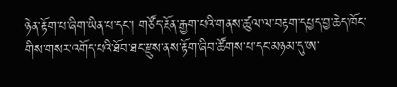ཉེན་རྟོག་པ་ཞིག་ཡིན་པ་དང་། གཙོད་རྔོན་རྒྱག་པའི་གནས་ཚུལ་ལ་བརྟག་དཔྱད་བྱ་ཆེད་ཁོང་གིས་གསར་འགོད་པའི་ཐོབ་ཐང་རྫུས་ནས་རྟོག་ཞིབ་ཚོགས་པ་དང་མཉམ་དུ་ཨ་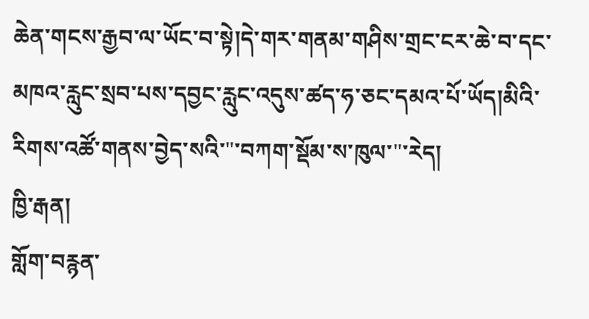ཆེན་གངས་རྒྱབ་ལ་ཡོང་བ་སྟེ།དེ་གར་གནམ་གཤིས་གྲང་ངར་ཆེ་བ་དང་མཁའ་རླུང་སྲབ་པས་དབྱང་རླུང་འདུས་ཚད་ཧ་ཅང་དམའ་པོ་ཡོད།མིའི་རིགས་འཚོ་གནས་བྱེད་སའི་"་བཀག་སྡོམ་ས་ཁུལ་"་རེད།
ཁྱི་རྒན།
གློག་བརྙན་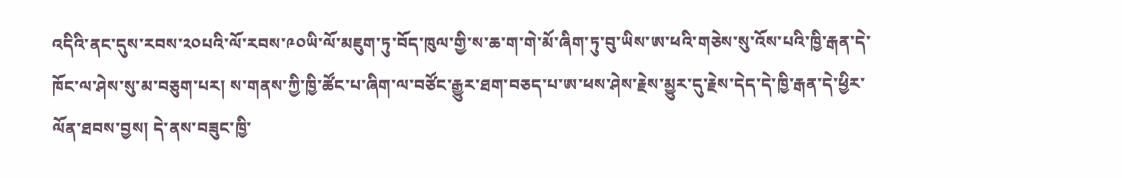འདིའི་ནང་དུས་རབས་༢༠པའི་ལོ་རབས་༩༠ཡི་ལོ་མཇུག་ཏུ་བོད་ཁུལ་གྱི་ས་ཆ་ག་གེ་མོ་ཞིག་ཏུ་བུ་ཡིས་ཨ་ཕའི་གཅེས་སུ་འོས་པའི་ཁྱི་རྒན་དེ་ཁོང་ལ་ཤེས་སུ་མ་བཅུག་པར། ས་གནས་ཀྱི་ཁྱི་ཚོང་པ་ཞིག་ལ་བཙོང་རྒྱུར་ཐག་བཅད་པ་ཨ་ཕས་ཤེས་རྗེས་མྱུར་དུ་རྗེས་དེད་དེ་ཁྱི་རྒན་དེ་ཕྱིར་ལོན་ཐབས་བྱས། དེ་ནས་བཟུང་ཁྱི་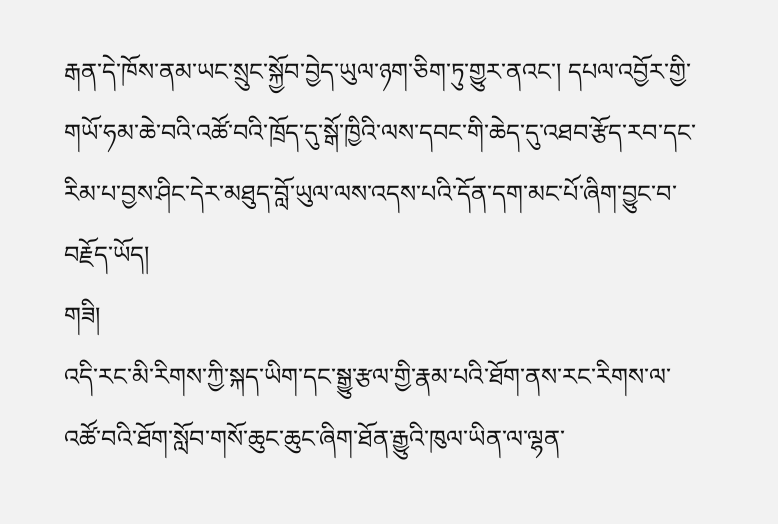རྒན་དེ་ཁོས་ནམ་ཡང་སྲུང་སྐྱོབ་བྱེད་ཡུལ་ཉག་ཅིག་ཏུ་གྱུར་ནའང་། དཔལ་འབྱོར་གྱི་གཡོ་ཧམ་ཆེ་བའི་འཚོ་བའི་ཁྲོད་དུ་སྒོ་ཁྱིའི་ལས་དབང་གི་ཆེད་དུ་འཐབ་རྩོད་རབ་དང་རིམ་པ་བྱས་ཤིང་དེར་མཐུད་བློ་ཡུལ་ལས་འདས་པའི་དོན་དག་མང་པོ་ཞིག་བྱུང་བ་བརྗོད་ཡོད།
གཟི།
འདི་རང་མི་རིགས་ཀྱི་སྐད་ཡིག་དང་སྒྱུ་རྩལ་གྱི་རྣམ་པའི་ཐོག་ནས་རང་རིགས་ལ་འཚོ་བའི་ཐོག་སློབ་གསོ་ཆུང་ཆུང་ཞིག་ཐོན་རྒྱུའི་ཁུལ་ཡིན་ལ་ལྷན་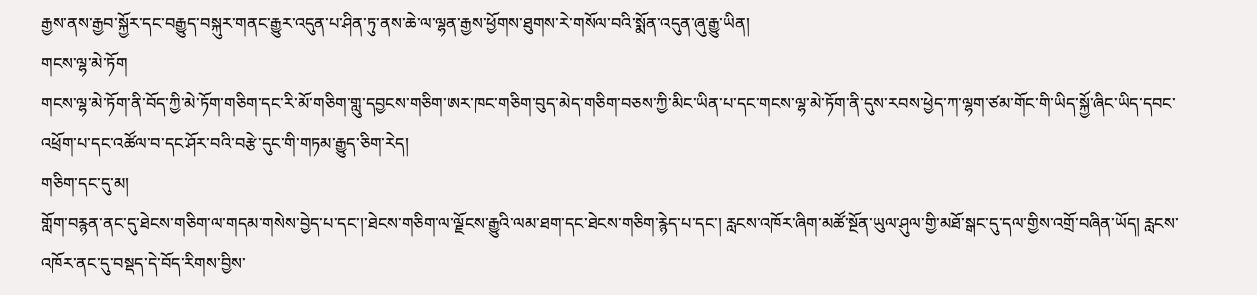རྒྱས་ནས་རྒྱབ་སྐྱོར་དང་བརྒྱུད་བསྐུར་གནང་རྒྱུར་འདུན་པ་ཤིན་ཏུ་ནས་ཆེ་ལ་ལྷན་རྒྱས་ཕྱོགས་ཐུགས་རེ་གསོལ་བའི་སྨོན་འདུན་ཞུ་རྒྱུ་ཡིན།
གངས་ལྷ་མེ་ཏོག
གངས་ལྷ་མེ་ཏོག་ནི་བོད་ཀྱི་མེ་ཏོག་གཅིག་དང་རི་མོ་གཅིག་གླུ་དབྱངས་གཅིག་ཨར་ཁང་གཅིག་བུད་མེད་གཅིག་བཅས་ཀྱི་མིང་ཡིན་པ་དང་གངས་ལྷ་མེ་ཏོག་ནི་དུས་རབས་ཕྱེད་ཀ་ལྷག་ཙམ་གོང་གི་ཡིད་སྐྱོ་ཞིང་ཡིད་དབང་འཕྲོག་པ་དང་འཚོལ་བ་དང་ཤོར་བའི་བརྩེ་དུང་གི་གཏམ་རྒྱུད་ཅིག་རེད།
གཅིག་དང་དུ་མ།
གློག་བརྙན་ནང་དུ་ཐེངས་གཅིག་ལ་གདམ་གསེས་བྱེད་པ་དང་།་ཐེངས་གཅིག་ལ་ལྗོངས་རྒྱུའི་ལམ་ཐག་དང་ཐེངས་གཅིག་རྙེད་པ་དང་། རླངས་འཁོར་ཞིག་མཚོ་སྔོན་ཡུལ་ཤུལ་གྱི་མཐོ་སྒང་དུ་དལ་གྱིས་འགྲོ་བཞིན་ཡོད། རླངས་འཁོར་ནང་དུ་བསྡད་དེ་བོད་རིགས་བྱིས་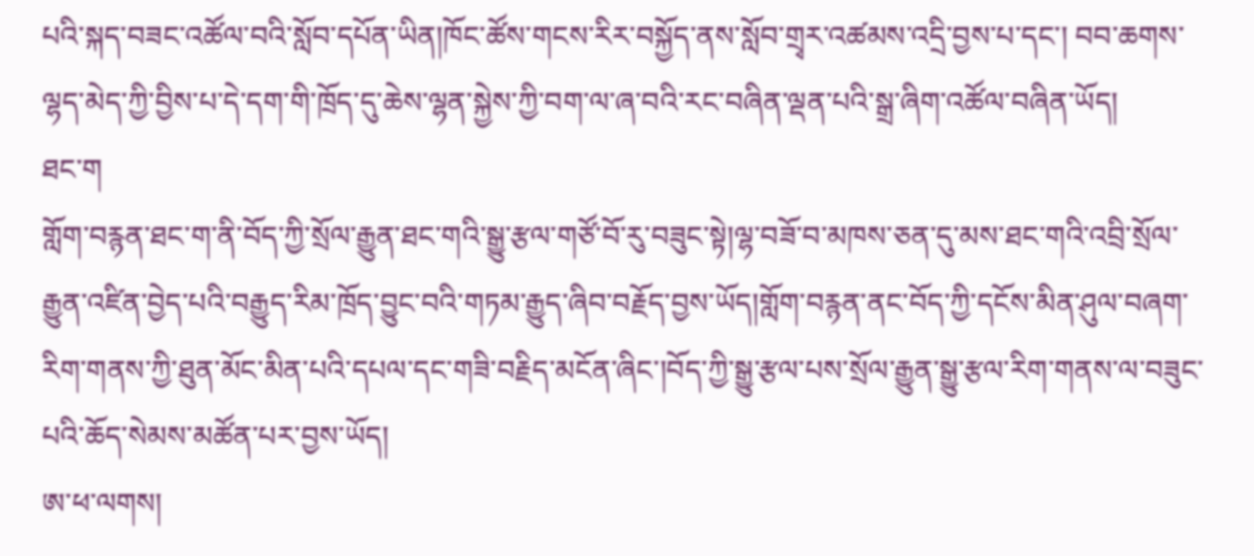པའི་སྐད་བཟང་འཚོལ་བའི་སློབ་དཔོན་ཡིན།ཁོང་ཚོས་གངས་རིར་བསྐྱོད་ནས་སློབ་གྲྭར་འཚམས་འདྲི་བྱས་པ་དང་། བབ་ཆགས་ལྷད་མེད་ཀྱི་བྱིས་པ་དེ་དག་གི་ཁྲོད་དུ་ཆེས་ལྷན་སྐྱེས་ཀྱི་བག་ལ་ཞ་བའི་རང་བཞིན་ལྡན་པའི་སྒྲ་ཞིག་འཚོལ་བཞིན་ཡོད།
ཐང་ག
གློག་བརྙན་ཐང་ག་ནི་བོད་ཀྱི་སྲོལ་རྒྱུན་ཐང་གའི་སྒྱུ་རྩལ་གཙོ་བོ་རུ་བཟུང་སྟེ།ལྷ་བཟོ་བ་མཁས་ཅན་དུ་མས་ཐང་གའི་འབྲི་སྲོལ་རྒྱུན་འཛིན་བྱེད་པའི་བརྒྱུད་རིམ་ཁྲོད་བྱུང་བའི་གཏམ་རྒྱུད་ཞིབ་བརྗོད་བྱས་ཡོད།གློག་བརྙན་ནང་བོད་ཀྱི་དངོས་མིན་ཤུལ་བཞག་རིག་གནས་ཀྱི་ཐུན་མོང་མིན་པའི་དཔལ་དང་གཟི་བརྗིད་མངོན་ཞིང་།བོད་ཀྱི་སྒྱུ་རྩལ་པས་སྲོལ་རྒྱུན་སྒྱུ་རྩལ་རིག་གནས་ལ་བཟུང་པའི་ཆོད་སེམས་མཚོན་པར་བྱས་ཡོད།
ཨ་ཕ་ལགས།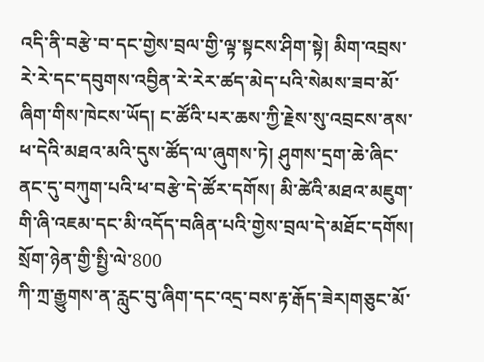འདི་ནི་བརྩེ་བ་དང་གྱེས་བྲལ་གྱི་ལྟ་སྟངས་ཤིག་སྟེ། མིག་འབྲས་རེ་རེ་དང་དབུགས་འབྱིན་རེ་རེར་ཚད་མེད་པའི་སེམས་ཟབ་མོ་ཞིག་གིས་ཁེངས་ཡོད། ང་ཚོའི་པར་ཆས་ཀྱི་རྗེས་སུ་འབྲངས་ནས་ཕ་དེའི་མཐའ་མའི་དུས་ཚོད་ལ་ཞུགས་ཏེ། ཤུགས་དྲག་ཆེ་ཞིང་ནང་དུ་བཀུག་པའི་ཕ་བརྩེ་དེ་ཚོར་དགོས། མི་ཚེའི་མཐའ་མཇུག་གི་ཞི་འཇམ་དང་མི་འདོད་བཞིན་པའི་གྱེས་བྲལ་དེ་མཐོང་དགོས།
སྲོག་ཉེན་གྱི་སྤྱི་ལེ་800
ཀི་ཀྲ་རྒྱུགས་ན་རླུང་བུ་ཞིག་དང་འདྲ་བས་རྟ་རྒོད་ཟེར།གཅུང་མོ་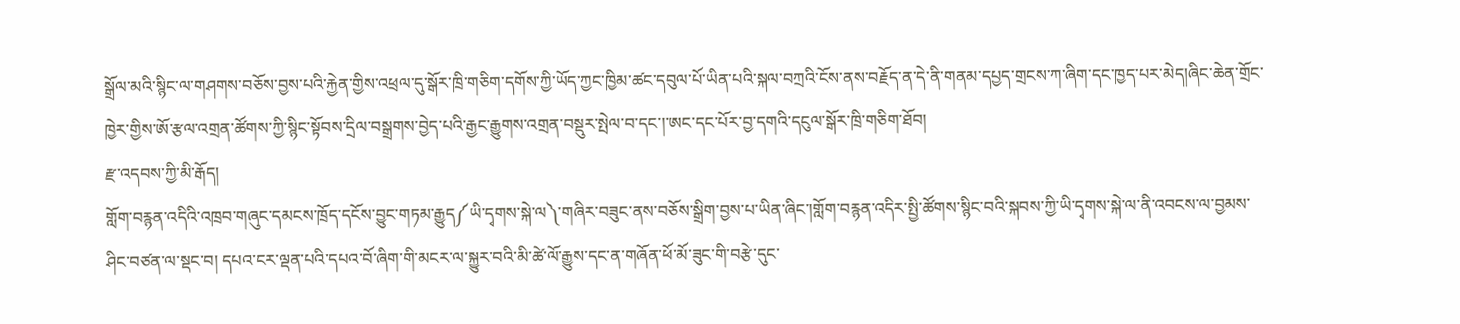སྒྲོལ་མའི་སྙིང་ལ་གཤགས་བཅོས་བྱས་པའི་རྐྱེན་གྱིས་འཕྲལ་དུ་སྒོར་ཁྲི་གཅིག་དགོས་ཀྱི་ཡོད་ཀྱང་ཁྱིམ་ཚང་དབུལ་པོ་ཡིན་པའི་སྐལ་བཀྲའི་ངོས་ནས་བརྗོད་ན་དེ་ནི་གནམ་དཔྱད་གྲངས་ཀ་ཞིག་དང་ཁྱད་པར་མེད།ཞིང་ཆེན་གྲོང་ཁྱེར་གྱིས་ཨོ་རྩལ་འགྲན་ཚོགས་ཀྱི་སྙིང་སྟོབས་དྲིལ་བསྒྲགས་བྱེད་པའི་རྒྱང་རྒྱུགས་འགྲན་བསྡུར་སྤེལ་བ་དང་།་ཨང་དང་པོར་བྱ་དགའི་དངུལ་སྒོར་ཁྲི་གཅིག་ཐོབ།
རྫ་འདབས་ཀྱི་མི་རྒོད།
གློག་བརྙན་འདིའི་འཁྲབ་གཞུང་དམངས་ཁྲོད་དངོས་བྱུང་གཏམ་རྒྱུད༼ཡི་དྭགས་སྐེ་ལ༽་གཞིར་བཟུང་ནས་བཅོས་སྒྲིག་བྱས་པ་ཡིན་ཞིང་།གློག་བརྙན་འདིར་སྤྱི་ཚོགས་སྙིང་བའི་སྐབས་ཀྱི་ཡི་དྭགས་སྐེ་ལ་ནི་འབངས་ལ་བྱམས་ཤིང་བཙན་ལ་སྡང་བ། དཔའ་ངར་ལྡན་པའི་དཔའ་བོ་ཞིག་གི་མངར་ལ་སྐྱུར་བའི་མི་ཚེ་ལོ་རྒྱུས་དང་ན་གཞོན་ཕོ་མོ་ཟུང་གི་བརྩེ་དུང་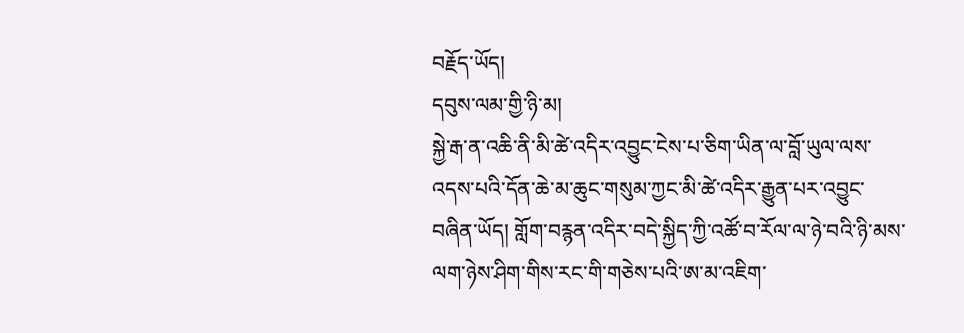བརྗོད་ཡོད།
དབུས་ལམ་གྱི་ཉི་མ།
སྐྱེ་རྒ་ན་འཆི་ནི་མི་ཚེ་འདིར་འབྱུང་ངེས་པ་ཅིག་ཡིན་ལ་བློ་ཡུལ་ལས་འདས་པའི་དོན་ཆེ་མ་ཆུང་གསུམ་ཀྱང་མི་ཚེ་འདིར་རྒྱུན་པར་འབྱུང་བཞིན་ཡོད། གློག་བརྙན་འདིར་བདེ་སྐྱིད་ཀྱི་འཚོ་བ་རོལ་ལ་ཉེ་བའི་ཉི་མས་ལག་ཉེས་ཤིག་གིས་རང་གི་གཅེས་པའི་ཨ་མ་འཇིག་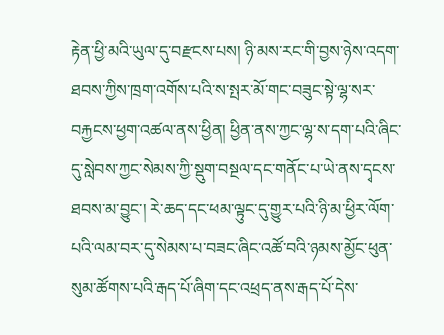རྟེན་ཕྱི་མའི་ཡུལ་དུ་བརྫངས་པས། ཉི་མས་རང་གི་བྱས་ཉེས་འདག་ཐབས་ཀྱིས་ཁྲག་འགོས་པའི་ས་སྤར་མོ་གང་བཟུང་སྟེ་ལྷ་སར་བརྐྱངས་ཕྱག་འཚལ་ནས་ཕྱིན། ཕྱིན་ནས་ཀྱང་ལྷ་ས་དག་པའི་ཞིང་དུ་སླེབས་ཀྱང་སེམས་ཀྱི་སྡུག་བསྔལ་དང་གནོང་པ་ཡེ་ནས་དྭངས་ཐབས་མ་བྱུང་། རེ་ཆད་དང་ཕམ་ལྟུང་དུ་གྱུར་པའི་ཉི་མ་ཕྱིར་ལོག་པའི་ལམ་བར་དུ་སེམས་པ་བཟང་ཞིང་འཚོ་བའི་ཉམས་མྱོང་ཕུན་སུམ་ཚོགས་པའི་རྒད་པོ་ཞིག་དང་འཕྲད་ནས་རྒད་པོ་དེས་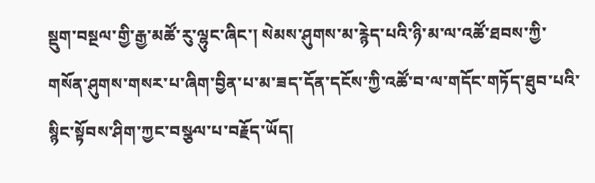སྡུག་བསྔལ་གྱི་རྒྱ་མཚོ་རུ་ལྷུང་ཞིང་། སེམས་ཤུགས་མ་རྙེད་པའི་ཉི་མ་ལ་འཚོ་ཐབས་ཀྱི་གསོན་ཤུགས་གསར་པ་ཞིག་བྱིན་པ་མ་ཟད་དོན་དངོས་ཀྱི་འཚོ་བ་ལ་གདོང་གཏོད་ཐུབ་པའི་སྙིང་སྟོབས་ཤིག་ཀྱང་བསྩལ་པ་བརྗོད་ཡོད།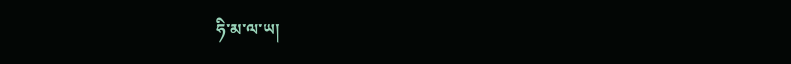ཧི་མ་ལ་ཡ།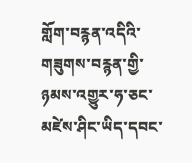གློག་བརྙན་འདིའི་གཟུགས་བརྙན་གྱི་ཉམས་འགྱུར་ཧ་ཅང་མཛེས་ཤིང་ཡིད་དབང་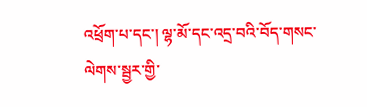འཕྲོག་པ་དང་། ལྷ་མོ་དང་འདྲ་བའི་བོད་གསང་ལེགས་སྦྱར་གྱི་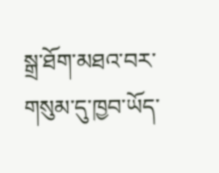སྒྲ་ཐོག་མཐའ་བར་གསུམ་དུ་ཁྱབ་ཡོད་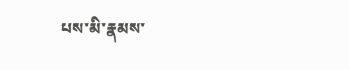པས་མི་རྣམས་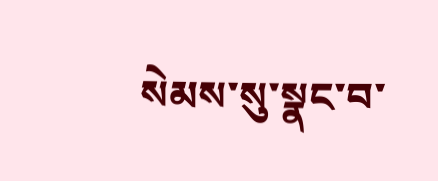སེམས་སུ་སྣང་བ་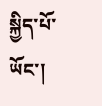སྐྱིད་པོ་ཡོང་།